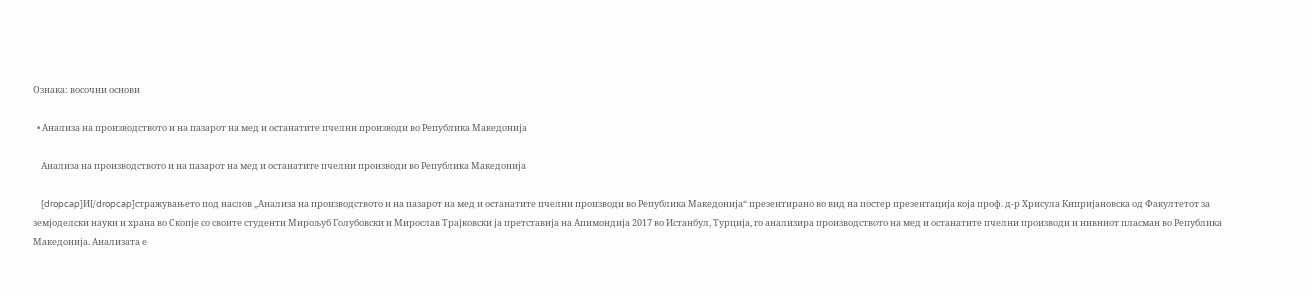Ознака: восочни основи

  • Анализа на производството и на пазарот на мед и останатите пчелни производи во Република Македонија

    Анализа на производството и на пазарот на мед и останатите пчелни производи во Република Македонија

    [dropcap]И[/dropcap]стражувањето под наслов „Анализа на производството и на пазарот на мед и останатите пчелни производи во Република Македонија“ презентирано во вид на постер презентација која проф. д-р Хрисула Кипријановска од Факултетот за земјоделски науки и храна во Скопје со своите студенти Мирољуб Голубовски и Мирослав Трајковски ја претставија на Апимондија 2017 во Истанбул, Турција, го анализира производството на мед и останатите пчелни производи и нивниот пласман во Република Македонија. Анализата е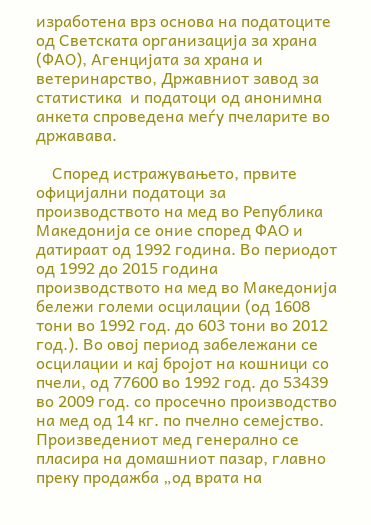изработена врз основа на податоците од Светската организација за храна (ФАО), Агенцијата за храна и ветеринарство, Државниот завод за статистика  и податоци од анонимна анкета спроведена меѓу пчеларите во државава.

    Според истражувањето, првите официјални податоци за производството на мед во Република Македонија се оние според ФАО и датираат од 1992 година. Во периодот од 1992 до 2015 година производството на мед во Македонија бележи големи осцилации (од 1608 тони во 1992 год. до 603 тони во 2012 год.). Во овој период забележани се осцилации и кај бројот на кошници со пчели, од 77600 во 1992 год. до 53439 во 2009 год. со просечно производство на мед од 14 кг. по пчелно семејство. Произведениот мед генерално се пласира на домашниот пазар, главно преку продажба „од врата на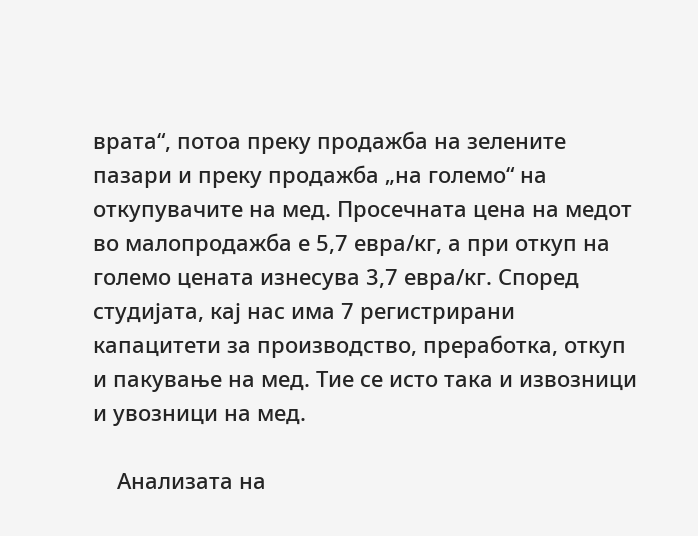врата“, потоа преку продажба на зелените пазари и преку продажба „на големо“ на откупувачите на мед. Просечната цена на медот во малопродажба е 5,7 евра/кг, а при откуп на големо цената изнесува 3,7 евра/кг. Според студијата, кај нас има 7 регистрирани капацитети за производство, преработка, откуп и пакување на мед. Тие се исто така и извозници и увозници на мед.

    Анализата на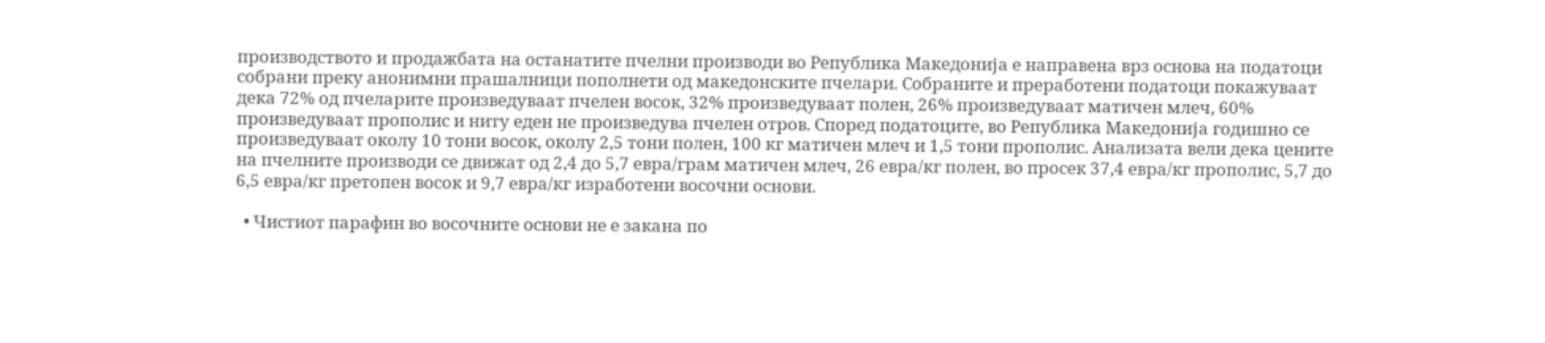производството и продажбата на останатите пчелни производи во Република Македонија е направена врз основа на податоци собрани преку анонимни прашалници пополнети од македонските пчелари. Собраните и преработени податоци покажуваат дека 72% од пчеларите произведуваат пчелен восок, 32% произведуваат полен, 26% произведуваат матичен млеч, 60% произведуваат прополис и ниту еден не произведува пчелен отров. Според податоците, во Република Македонија годишно се произведуваат околу 10 тони восок, околу 2,5 тони полен, 100 кг матичен млеч и 1,5 тони прополис. Анализата вели дека цените на пчелните производи се движат од 2,4 до 5,7 евра/грам матичен млеч, 26 евра/кг полен, во просек 37,4 евра/кг прополис, 5,7 до 6,5 евра/кг претопен восок и 9,7 евра/кг изработени восочни основи.

  • Чистиот парафин во восочните основи не е закана по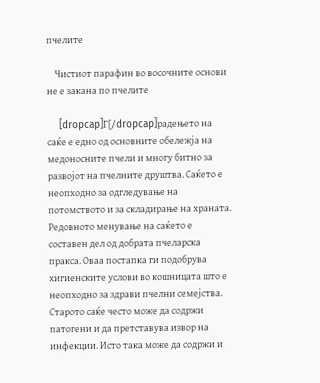пчелите

    Чистиот парафин во восочните основи не е закана по пчелите

    [dropcap]Г[/dropcap]радењето на саќе е едно од основните обележја на медоносните пчели и многу битно за развојот на пчелните друштва. Саќето е неопходно за одгледување на потомството и за складирање на храната. Редовното менување на саќето е составен дел од добрата пчеларска пракса. Оваа постапка ги подобрува хигиенските услови во кошницата што е неопходно за здрави пчелни семејства. Старото саќе често може да содржи патогени и да претставува извор на инфекции. Исто така може да содржи и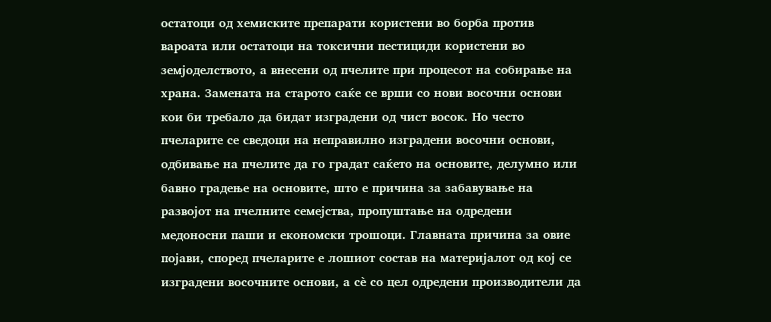остатоци од хемиските препарати користени во борба против вароата или остатоци на токсични пестициди користени во земјоделството, а внесени од пчелите при процесот на собирање на храна. Замената на старото саќе се врши со нови восочни основи кои би требало да бидат изградени од чист восок. Но често пчеларите се сведоци на неправилно изградени восочни основи, одбивање на пчелите да го градат саќето на основите, делумно или бавно градење на основите, што е причина за забавување на развојот на пчелните семејства, пропуштање на одредени медоносни паши и економски трошоци. Главната причина за овие појави, според пчеларите е лошиот состав на материјалот од кој се изградени восочните основи, а сè со цел одредени производители да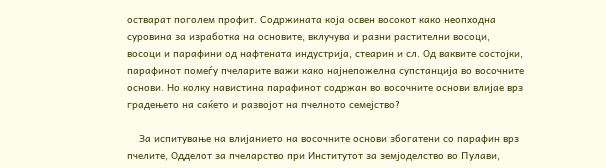остварат поголем профит. Содржината која освен восокот како неопходна суровина за изработка на основите, вклучува и разни растителни восоци, восоци и парафини од нафтената индустрија, стеарин и сл. Од ваквите состојки, парафинот помеѓу пчеларите важи како најнепожелна супстанција во восочните основи. Но колку навистина парафинот содржан во восочните основи влијае врз градењето на саќето и развојот на пчелното семејство?

    За испитување на влијанието на восочните основи збогатени со парафин врз пчелите, Одделот за пчеларство при Институтот за земјоделство во Пулави,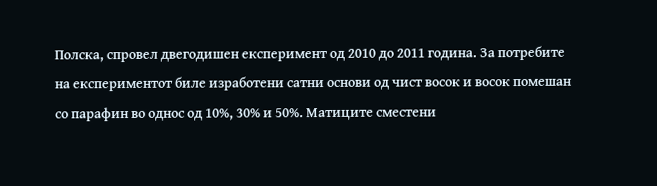Полска, спровел двегодишен експеримент од 2010 до 2011 година. За потребите на експериментот биле изработени сатни основи од чист восок и восок помешан со парафин во однос од 10%, 30% и 50%. Матиците сместени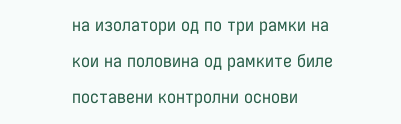на изолатори од по три рамки на кои на половина од рамките биле поставени контролни основи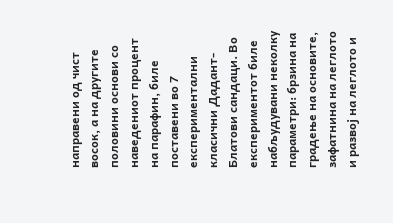направени од чист восок, а на другите половини основи со наведениот процент на парафин, биле поставени во 7 експериментални класични Дадант-Блатови сандаци. Во експериментот биле набљудувани неколку параметри: брзина на градење на основите, зафатнина на леглото и развој на леглото и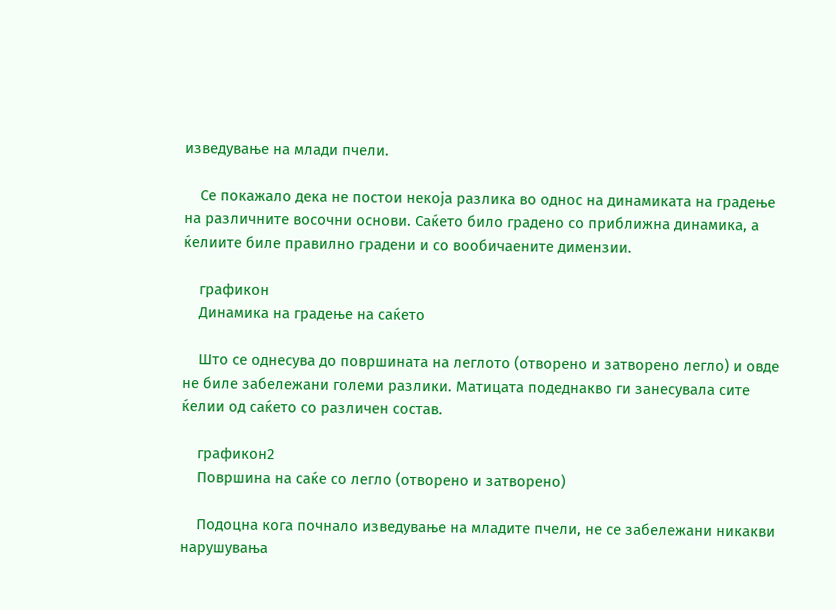изведување на млади пчели.

    Се покажало дека не постои некоја разлика во однос на динамиката на градење на различните восочни основи. Саќето било градено со приближна динамика, а ќелиите биле правилно градени и со вообичаените димензии.

    графикон
    Динамика на градење на саќето

    Што се однесува до површината на леглото (отворено и затворено легло) и овде не биле забележани големи разлики. Матицата подеднакво ги занесувала сите ќелии од саќето со различен состав.

    графикон2
    Површина на саќе со легло (отворено и затворено)

    Подоцна кога почнало изведување на младите пчели, не се забележани никакви нарушувања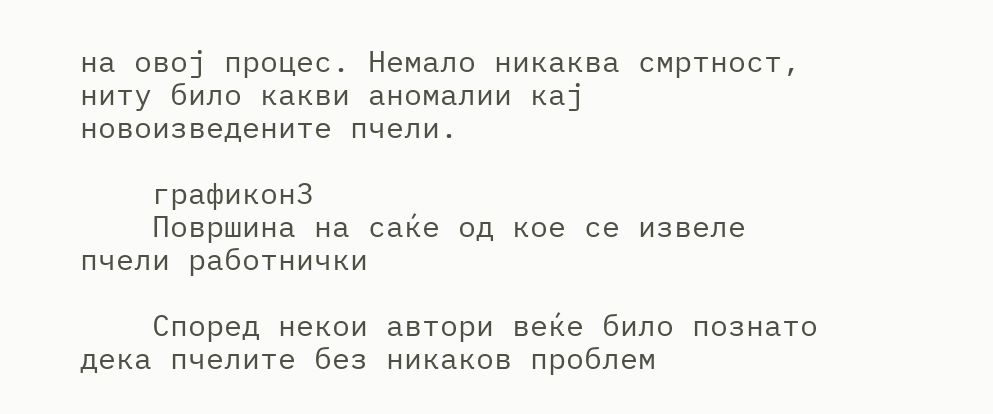на овој процес. Немало никаква смртност, ниту било какви аномалии кај новоизведените пчели.

    графикон3
    Површина на саќе од кое се извеле пчели работнички

    Според некои автори веќе било познато дека пчелите без никаков проблем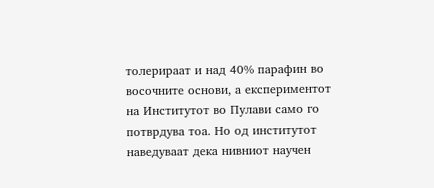толерираат и над 40% парафин во восочните основи, а експериментот на Институтот во Пулави само го потврдува тоа. Но од институтот наведуваат дека нивниот научен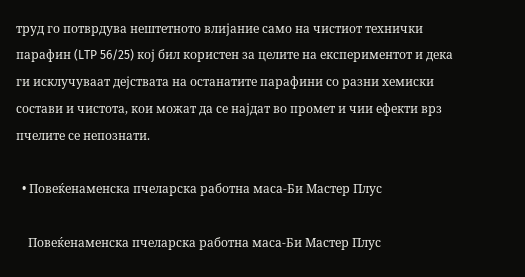труд го потврдува нештетното влијание само на чистиот технички парафин (LTP 56/25) кој бил користен за целите на експериментот и дека ги исклучуваат дејствата на останатите парафини со разни хемиски состави и чистота, кои можат да се најдат во промет и чии ефекти врз пчелите се непознати.

  • Повеќенаменска пчеларска работна маса-Би Мастер Плус

    Повеќенаменска пчеларска работна маса-Би Мастер Плус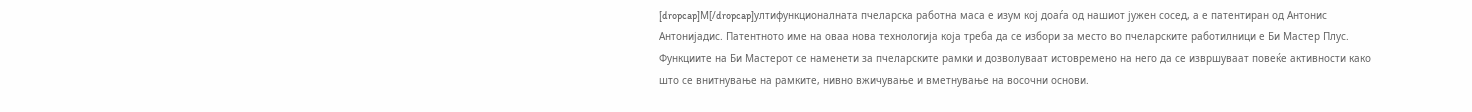[dropcap]М[/dropcap]ултифункционалната пчеларска работна маса е изум кој доаѓа од нашиот јужен сосед, а е патентиран од Антонис Антонијадис. Патентното име на оваа нова технологија која треба да се избори за место во пчеларските работилници е Би Мастер Плус. Функциите на Би Мастерот се наменети за пчеларските рамки и дозволуваат истовремено на него да се извршуваат повеќе активности како што се внитнување на рамките, нивно вжичување и вметнување на восочни основи.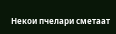Некои пчелари сметаат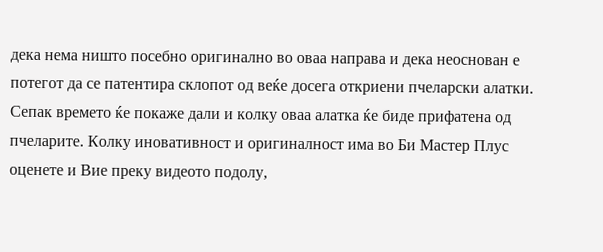дека нема ништо посебно оригинално во оваа направа и дека неоснован е потегот да се патентира склопот од веќе досега откриени пчеларски алатки. Сепак времето ќе покаже дали и колку оваа алатка ќе биде прифатена од пчеларите. Колку иновативност и оригиналност има во Би Мастер Плус оценете и Вие преку видеото подолу,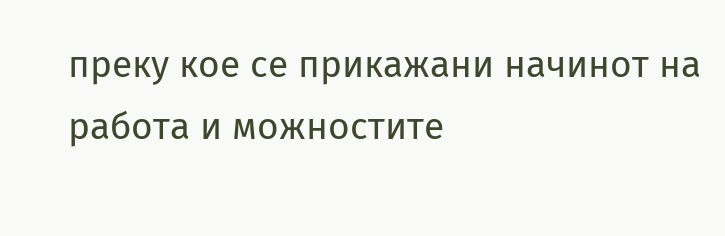преку кое се прикажани начинот на работа и можностите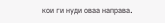кои ги нуди оваа направа.